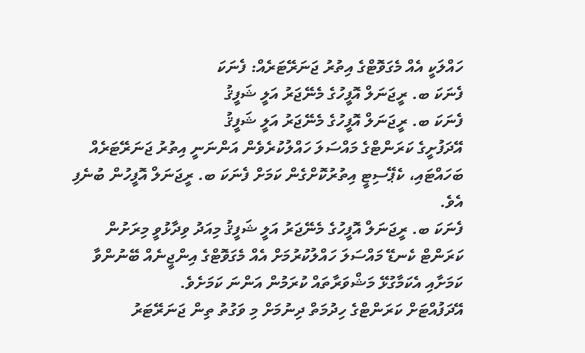ހައްލަކީ އެއް މެގަވޮޓްގެ އިތުރު ޖަނަރޭޓަރެއް: ފެނަކަ
ފެނަކަ ބ. ރީޖަނަލް އޮފީހުގެ މެނޭޖަރު އަލީ ޝަފީޤު
ފެނަކަ ބ. ރީޖަނަލް އޮފީހުގެ މެނޭޖަރު އަލީ ޝަފީޤު
އޭދަފުށީގެ ކަރަންޓްގެ މައްސަލަ ހައްލުކުރެވެން އަންނަނީ އިތުރު ޖަނަރޭޓަރެއް ބަހައްޓައި، ކެޕޭސިޓީ އިތުރުކޮށްގެން ކަމަށް ފެނަކަ ބ. ރީޖަނަލް އޮފީހުން ބުނެފި އެވެ.
ފެނަކަ ބ. ރީޖަނަލް އޮފީހުގެ މެނޭޖަރު އަލީ ޝަފީޤު މިއަދު ވިދާޅުވީ މިރަށުން ކަރަންޓް ކެނޑޭ މައްސަލަ ހައްލުކުރުމަށް އެއް މެގަވޮޓްގެ އިންޖީނެއް ބޭނުންވާ ކަމަށާއި އެކަމާގުޅޭ މަޝްވަރާތައް ކުރަމުން އަންނަ ކަމަށެވެ.
އޭދަފުއްޓަށް ކަރަންޓްގެ ހިދުމަތް ދިނުމަށް މި ވަގުތު ތިން ޖަނަރޭޓަރު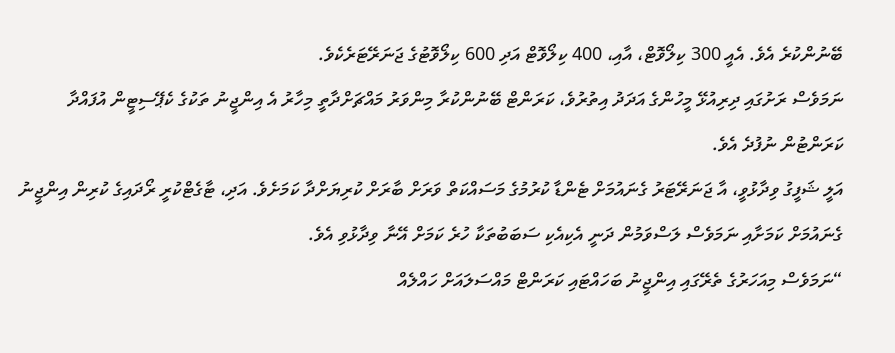ބޭނުންކުރެ އެވެ. އެއީ 300 ކިލޯވޮޓް، އާއި، 400 ކިލޯވޮޓް އަދި 600 ކިލޯވޮޓުގެ ޖަނަރޭޓަރެކެވެ.
ނަމަވެސް ރަށުގައި ދިރިއުޅޭ މީހުންގެ އަދަދު އިތުރުވެ، ކަރަންޓް ބޭނުންކުރާ މިންވަރު މައްޗަށްދާތީ މިހާރު އެ އިންޖީނު ތަކުގެ ކެޕޭސިޓީން އުފައްދާ ކަރަންޓުން ނުފުދެ އެވެ.
އަލީ ޝަފީގު ވިދާޅުވީ، އާ ޖަނަރޭޓަރު ގެނައުމަށް ޓެންޑާ ކުރުމުގެ މަސައްކަތް ވަރަށް ބާރަށް ކުރިޔަށްދާ ކަމަށެވެ. އަދި، ޓާގެޓްކުރީ ރޯދައިގެ ކުރިން އިންޖީނު ގެނައުމަށް ކަމަށާއި ނަމަވެސް ލަސްވަމުން ދަނީ އެކިއެކި ސަބަބުތަކާ ހުރެ ކަމަށް އޭނާ ވިދާޅުވި އެވެ.
“ނަމަވެސް މިއަހަރުގެ ތެރޭގައި އިންޖީނު ބަހައްޓައި ކަރަންޓް މައްސަލައަށް ހައްލެއް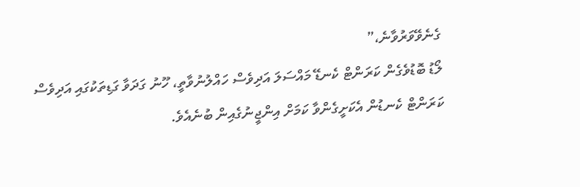ގެނެވޭވަރުވާނެ،”
ލޯޑު ބޮޑުވެގެން ކަރަންޓް ކެނޑޭ މައްސަލަ އަދިވެސް ހައްލުނުވާތީ، ހޫނު ގަދަވާ ގަޑިތަކުގައި އަދިވެސް ކަރަންޓް ކެނޑުން އެކަށީގެންވާ ކަމަށް އިންޖީނުގެއިން ބުނެއެވެ.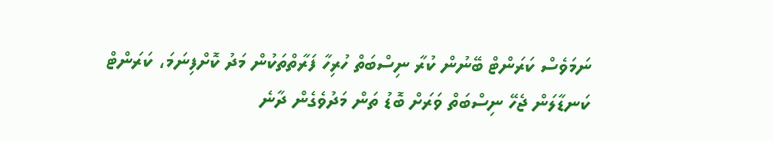ނަމަވެސް ކަރަންޓް ބޭނުން ކުރާ ނިސްބަތް ހުރިހާ ފަރާތްތަކުން މަދު ކޮށްފިނަމަ، ކަރަންޓް ކަނޑާލަން ޖެހޭ ނިސްބަތް ވަރަށް ބޮޑު ތަން މަދުވެގެން ދާނެ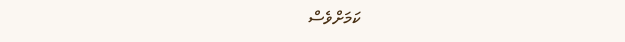ކަމަށްވެސް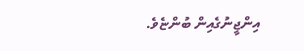އިންޖީނުގެއިން ބުންޏެވެ.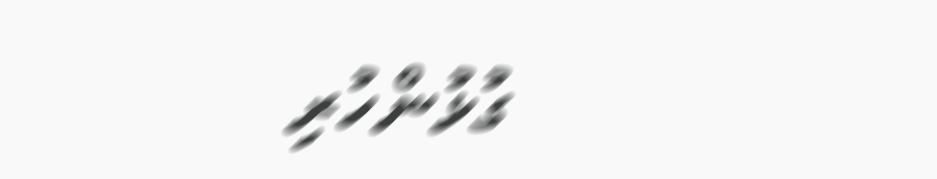ގުޅުންހުރި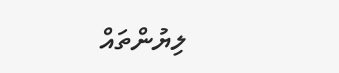ލިޔުންތައް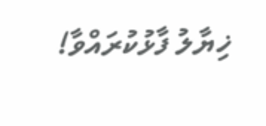ޚިޔާލު ފާޅުކުރައްވާ!